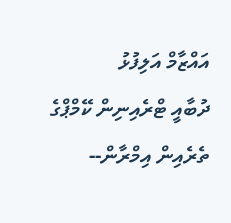އައްޒާމް އަލިފުޅު
ދުބާއީ ޓްރެއިނިން ކޭމްޕްގެ ތެރެއިން އިމްރާން--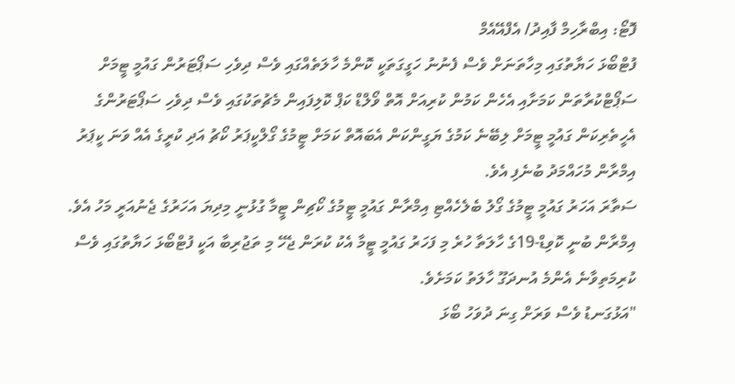ފޮޓޯ: އިބްރާހިމް ފާއިދު/ އެފްއޭއެމް
ފުޓްބޯޅަ ހަޔާތުގައި މިހާތަނަށް ވެސް ފެނުނު ހަގީގަތަކީ ކޮންމެ ހާލަތެއްގައި ވެސް ދިވެހި ސަޕޯޓަރުން ގައުމީ ޓީމަށް ސަޕޯޓްކުރާތަން ކަމަށާއި އެހެން ކަމުން ކުރިއަށް އޮތް ވޯލްޑް ކަޕް ކޮލިފައިން މެޗުތަކުގައި ވެސް ދިވެހި ސަޕޯޓަރުންގެ އެހީތެރިކަން ގައުމީ ޓީމަށް ލިބޭނެ ކަމުގެ ޔަގީންކަން އެބައޮތް ކަމަށް ޓީމުގެ ގޯލްކީޕަރު ކޯޗު އަދި ކުރީގެ އެއް ވަނަ ކީޕަރު އިމްރާން މުހައްމަދު ބުނެފި އެވެ.
ސަތާރަ އަހަރު ގައުމީ ޓީމުގެ ގޯލު ބެލެހެއްޓި އިމްރާން ގައުމީ ޓީމުގެ ކޯޗިން ޓީމާ ގުޅުނީ މިދިޔަ އަހަރުގެ ޖެނުއަރީ މަހު އެވެ.
އިމްރާން ބުނީ ކޮވިޑް-19ގެ ހާލަތާ ހުރެ މި ފަހަރު ގައުމީ ޓީމާ އެކު ކުރަން ޖެހޭ މި ތަޖުރިބާ އަކީ ފުޓްބޯޅަ ހަޔާތުގައި ވެސް ކުރިމަތިވާނެ އެންމެ އުނދަގޫ ހާލަތު ކަމަށެވެ.
"އަޅުގަނޑު ވެސް ވަރަށް ގިނަ ދުވަހު ބޯޅަ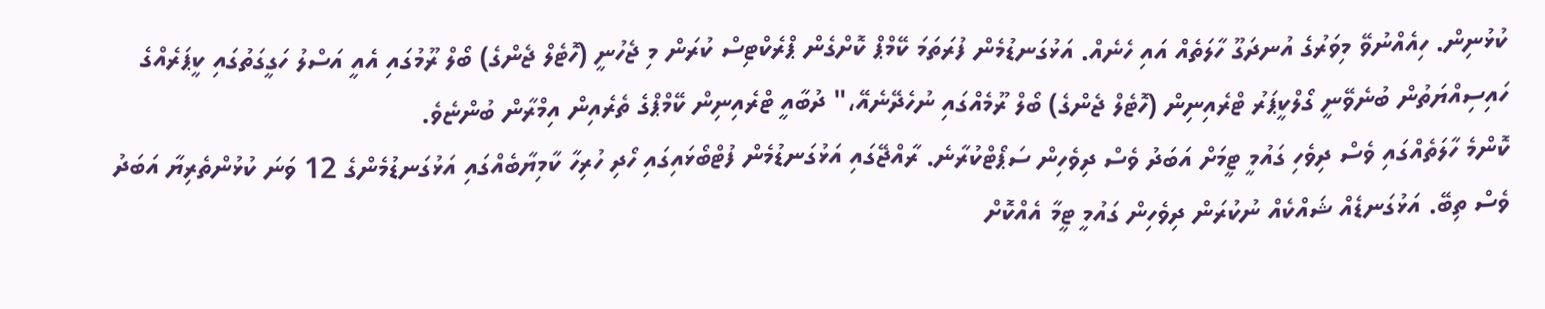ކުޅުނިން. ހިއެއްނުވޭ މިވަރުގެ އުނދަގޫ ހާލަތެއް އައި ހެނެއް. އަޅުގަނޑުމެން ފުރަތަމަ ކޭމްޕް ކޮށްގެން ޕްރެކްޓިސް ކުރަން މި ޖެހުނީ (ހޮޓެލް ޖެންގެ) ބޯލް ރޫމުގައި އެއީ އަސްލު ހަގީގަތުގައި ކީޕަރެއްގެ ހައިސިއްޔަތުން ބުނެވޭނީ ގޯލްކީޕަރު ޓްރެއިނިން (ހޮޓެލް ޖެންގެ) ބޯލް ރޫމެއްގައި ނުހެދޭނެއޭ،" ދުބާއީ ޓްރެއިނިން ކޭމްޕްގެ ތެރެއިން އިމްރާން ބުންޏެވެ.
ކޮންމެ ހާލަތެއްގައި ވެސް ދިވެހި ގައުމީ ޓީމަށް އަބަދު ވެސް ދިވެހިން ސަޕޯޓްކުރާނެ. ރާއްޖޭގައި އަޅުގަނޑުމެން ފުޓްބޯޅައިގައި ހޯދި ހުރިހާ ކާމިޔާބެއްގައި އަޅުގަނޑުމެންގެ 12 ވަނަ ކުޅުންތެރިޔާ އަބަދު ވެސް ތިބޭ. އަޅުގަނޑެއް ޝައްކެއް ނުކުރަން ދިވެހިން ގައުމީ ޓީމާ އެއްކޮށް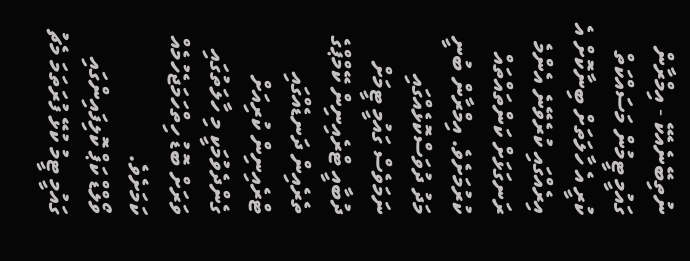ނުތިބޭނެއެކޭ - އިމްރާން
ގައުމީ ޓީމުން މަސައްކަތް ކުރީ އެ ހާލަތަށް ބިނާކޮށް އެ އިރެއްގައި ކުރެވޭނެ އެންމެ ރަނގަޅަށް ކަންތައްތައް ކުރުމަށެވެ. އިމްރާން ބުނީ މަދު ދުވަސްކޮޅެއްގައި ނަމަވެސް ގައުމީ ޓީމަށް ދުބާއީ ޓްރެއިނިން ކޭމްޕްގެ ތެރެއިން ދަނޑެއްގައި ޓްރެއިނިން ކުރިއަށް ގެންދެވުމަކީ މި ހާލަތުގައި ވަރަށް ބޮޑު ހިތްހަމަޖެހުމެއް ކަމަށެވެ.
ވޯލްޑް ކަޕް ކޮލިފައިންގައި ގައުމީ ޓީމު ކުޅޭ ފުރަތަމަ މެޗު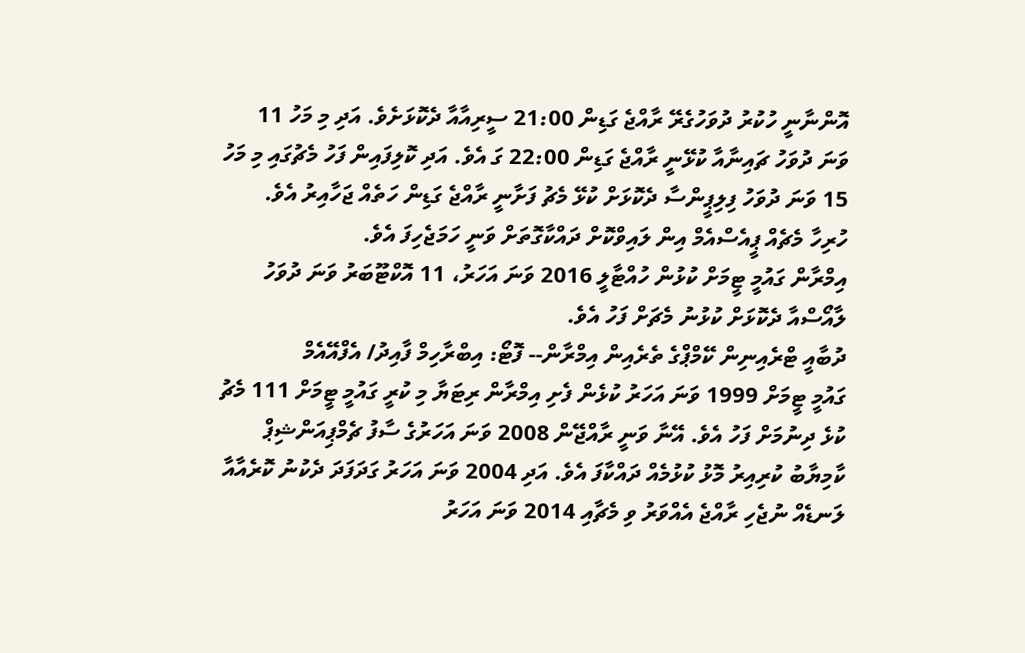އޮންނާނީ ހުކުރު ދުވަހުގެރޭ ރާއްޖެ ގަޑިން 21:00 ސީރިއާއާ ދެކޮޅަށެވެ. އަދި މި މަހު 11 ވަނަ ދުވަހު ޗައިނާއާ ކުޅޭނީ ރާއްޖެ ގަޑިން 22:00 ގަ އެވެ. އަދި ކޮލިފައިން ފަހު މެޗުގައި މި މަހު 15 ވަނަ ދުވަހު ފިލިޕީންސާ ދެކޮޅަށް ކުޅޭ މެޗު ފަށާނީ ރާއްޖެ ގަޑިން ހަތެއް ޖަހާއިރު އެވެ. ހުރިހާ މެޗެއް ޕީއެސްއެމް އިން ލައިވްކޮށް ދައްކާގޮތަށް ވަނީ ހަމަޖެހިފަ އެވެ.
އިމްރާން ގައުމީ ޓީމަށް ކުޅުން ހުއްޓާލީ 2016 ވަނަ އަހަރު، 11 އޮކްޓޫބަރު ވަނަ ދުވަހު ލާއޯސްއާ ދެކޮޅަށް ކުޅުނު މެޗަށް ފަހު އެވެ.
ދުބާއީ ޓްރެއިނިން ކޭމްޕްގެ ތެރެއިން އިމްރާން-- ފޮޓޯ: އިބްރާހިމް ފާއިދު/ އެފްއޭއެމް
ގައުމީ ޓީމަށް 1999 ވަނަ އަހަރު ކުޅެން ފެށި އިމްރާން ރިޓަޔާ މި ކުރީ ގައުމީ ޓީމަށް 111 މެޗު ކުޅެ ދިނުމަށް ފަހު އެވެ. އޭނާ ވަނީ ރާއްޖޭން 2008 ވަނަ އަހަރުގެ ސާފު ޗެމްޕިއަންޝިޕް ކާމިޔާބު ކުރިއިރު މޮޅު ކުޅުމެއް ދައްކާފަ އެވެ. އަދި 2004 ވަނަ އަހަރު ގަދަފަދަ ދެކުނު ކޮރެއާއާ ލަނޑެއް ނުޖެހި ރާއްޖެ އެއްވަރު ވި މެޗާއި 2014 ވަނަ އަހަރު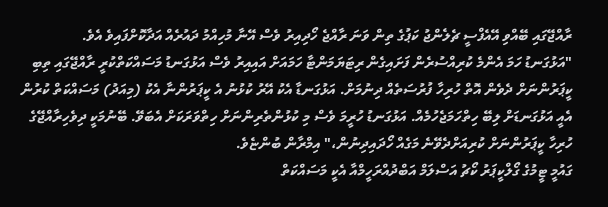ރާއްޖޭގައި ބޭއްވި އޭއެފްސީ ޗެލެންޖު ކަޕުގެ ތިން ވަނަ ރާއްޖެ ހޯދިއިރު ވެސް އޭނާ މުހިއްމު ދައުރެއް އަދާކޮށްފައިވެ އެވެ.
"އަޅުގަނޑު ހަމަ އެންމެ ކުރިއްސުރެން ފަށައިގެން ރިޓަޔަމަންޓާ ހަމައަށް އައިއިރު ވެސް އަޅުގަނޑު މަސައްކަތްކުރީ ރާއްޖޭގައި ތިބި ކީޕަރުންނަށް ދެވެން އޮތް ހުރިހާ ފުރުސަތެއް ދިނުމަށް. އަޅުގަނޑާ އެކު އޭރު ކުޅުނު އެ ކީޕަރުންނާ އެކު (މިއަދު) މަސައްކަތް ކުރުން އެއީ އަޅުގަނޑަށް ލިބޭ ހިތްހަމަޖެހުމެއް. އަޅުގަނޑު ހުރީމަ ވެސް މި ކުޅުންތެރިންނަށް ހިތްވަރަކަށް އެބަވޭ. ބޭނުމަކީ ދިވެހިރާއްޖޭގެ ހުރިހާ ކީޕަރުންނަށް ކުރިއަށްދެވޭނެ މަގެއް ހޯދައިދިނުން،" އިމްރާން ބުންޏެވެ.
ގައުމީ ޓީމުގެ ގޯލްކީޕަރު ކޯޗު އަސްލަމް އަބްދުއްރަހީމްއާ އެކީ މަސައްކަތް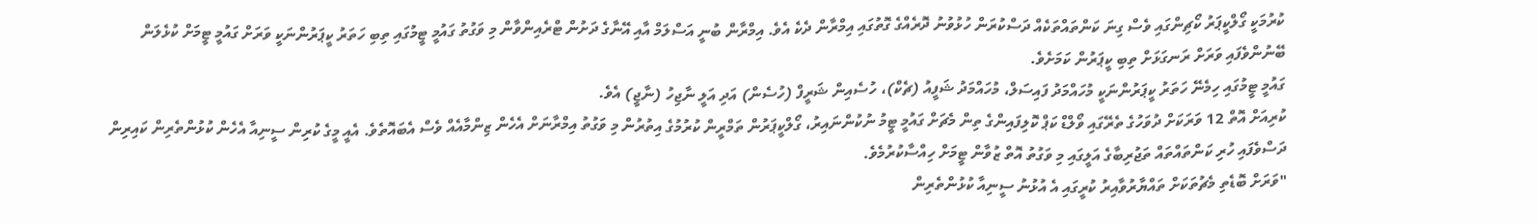ކުރުމަކީ ގޯލްކީޕަރު ކޯޗިންގައި ވެސް ގިނަ ކަންތައްތަކެއް ދަސްކުރަން ހުޅުވުނު ދޮރެއްގެ ގޮތުގައި އިމްރާން ދެކެ އެވެ. އިމްރާން ބުނީ އަސްލަމް އާއި އޭނާގެ ދަށުން ޓްރެއިންވާން މި ވަގުތު ގައުމީ ޓީމުގައި ތިބި ހަތަރު ކީޕަރުންނަކީ ވަރަށް ގައުމީ ޓީމަށް ކުޅެލަން ބޭނުންވެފައި ވަރަށް ރަނގަޅަށް ތިބި ކީޕަރުން ކަމަށެވެ.
ގައުމީ ޓީމުގައި ހިމެނޭ ހަތަރު ކީޕަރުންނަކީ މުހައްމަދު ފައިސަލް، މުހައްމަދު ޝަފީއު (ޗެކް)، ހުސެއިން ޝަރީފް (ހުސެން) އަދި އަލީ ނާޖިހު (ނާޖީ) އެވެ.
ކުރިއަށް އޮތް 12 ވަރަކަށް ދުވަހުގެ ތެރޭގައި ވޯލްޑް ކަޕް ކޮލިފައިންގެ ތިން މެޗަށް ގައުމީ ޓީމު ނުކުންނައިރު، ގޯލްކީޕަރުން ތަމްރީން ކުރުމުގެ އިތުރުން މި ވަގުތު އިމްރާނަށް އެހެން ޒިންމާއެއް ވެސް އެބައޮތެވެ. އެއީ މީގެ ކުރިން ސީނިއާ އެހެން ކުޅުންތެރިން ކައިރިން ދަސްވެފައި ހުރި ކަންތައްތައް ތަޖުރިބާގެ އަލީގައި މި ވަގުތު އޮތް ޒުވާން ޓީމަށް ހިއްސާކުރުމެވެ.
"ވަރަށް ބޮޑެތި މެޗުތަކަށް ތައްޔާރުވާއިރު ކުރީގައި އެ އުޅުނު ސީނިއާ ކުޅުންތެރިން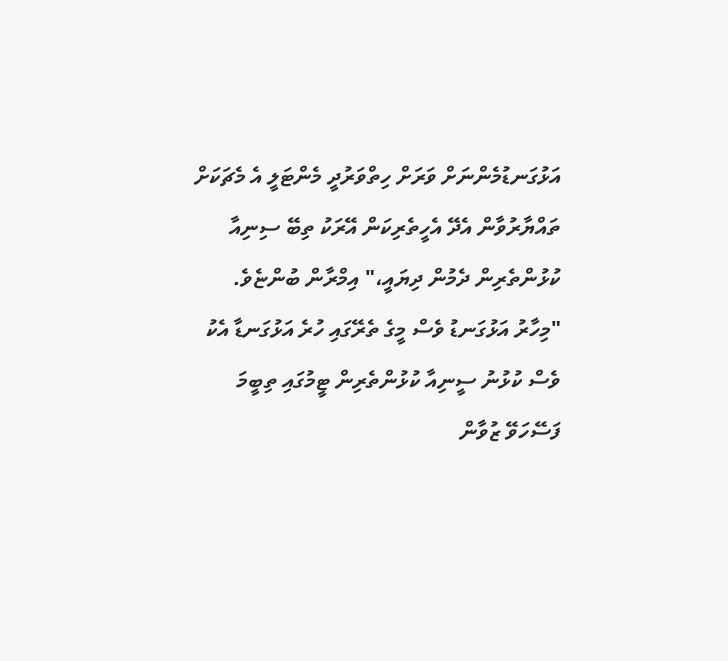އަޅުގަނޑުމެންނަށް ވަރަށް ހިތްވަރުދީ މެންޓަލީ އެ މެޗަކަށް ތައްޔާރުވާން އެދޭ އެހީތެރިކަން އޭރަކު ތިބޭ ސިނިއާ ކުޅުންތެރިން ދެމުން ދިޔައީ،" އިމްރާން ބުންޏެވެ.
"މިހާރު އަޅުގަނޑު ވެސް މީގެ ތެރޭގައި ހުރެ އަޅުގަނޑާ އެކު ވެސް ކުޅުނު ސީނިއާ ކުޅުންތެރިން ޓީމުގައި ތިބީމަ ފަސޭހަވޭ ޒުވާން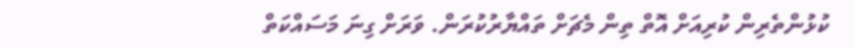ކުޅުންތެރިން ކުރިއަށް އޮތް ތިން މެޗަށް ތައްޔާރުކުރަން. ވަރަށް ގިނަ މަސައްކަތް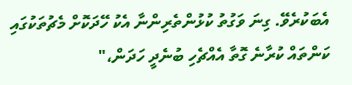އެބަކުރެވޭ. ގިނަ ވަގުތު ކުޅުންތެރިންނާ އެކު ހޭދަކޮށް މެޗުތަކުގައި ކަންތައް ކުރާނެ ގޮތާ އެއްޗެހި ބުނެދީ ހަދަން،"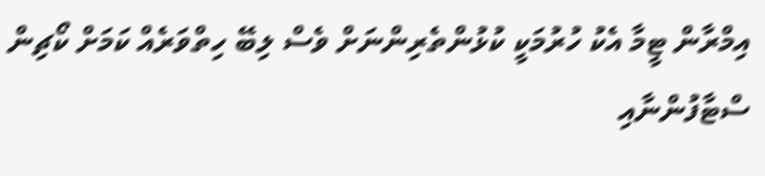އިމްރާން ޓީމާ އެކު ހުރުމަކީ ކުޅުންތެރިންނަށް ވެސް ލިބޭ ހިތްވަރެއް ކަމަށް ކޯޗިން ސްޓާފުންނާއި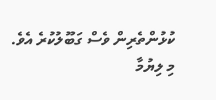ކުޅުންތެރިން ވެސް ގަބޫލުކުރެ އެވެ.
މި ލިޔުމާ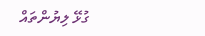ގުޅޭ ލިޔުންތައް